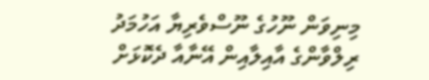މިނިވަން ނޫހުގެ ނޫސްވެރިޔާ އަހުމަދު ރިލްވާންގެ އާއިލާއިން އޭނާއާ ދެކޮޅަށް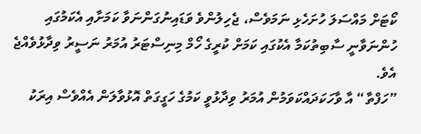ކޯޓަށް މައްސަލަ ހުށަހެޅި ނަމަވެސް، ޖެހިލުންވެ ވަޑައިނުގަންނަވާ ކަމަށާއި އެކަމުގައި ހުންނަވާނީ ސާބިތުކަމާ އެކުގައި ކަމަށް ކުރީގެ ހޯމް މިނިސްޓަރު އުމަރު ނަސީރު ވިދާޅުވެއްޖެ އެވެ.
”ހަފްތާ“ އާ ވާހަކަދައްކަވަމުން އުމަރު ވިދާޅުވީ ކަމުގެ ހަގީގަތް އޮޅުވާލަން އެއްވެސް އިރަކު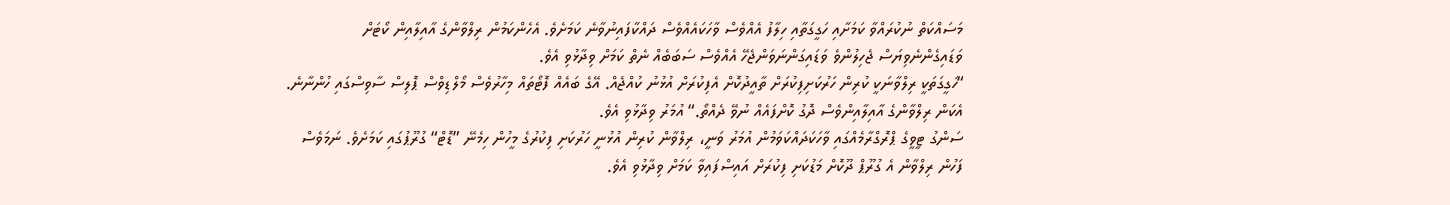މަސައްކަތް ނުކުރައްވާ ކަމަށާއި ހަގީގަތާއި ހިލާފު އެއްވެސް ވާހަކައެއްވެސް ދައްކާފައިނުވާނެ ކަމަށެވެ. އެހެންކަމުން ރިލްވާންގެ އާއިލާއިން ކޯޓަށް ވަޑައިގެންނެވިޔަސް ޖެހިލުންވެ ވަޑައިގަންނަވަންޖެހޭ އެއްވެސް ސަބަބެއް ނެތް ކަމަށް ވިދާޅުވި އެވެ.
“ހަގީގަތަކީ ރިލްވާނަކީ ކުރިން ހަރުކަށިފިކުރަށް ތާއީދުކޮށް އެފިކުރަށް އުޅުނު ކުއްޖެއް. އޭގެ ބައެއް ފޮޓޯތައް މިހާރުވެސް މޯލްޑިވްސް ޕޮލިސް ސާވިސްގައި ހުންނާނެ. އެކަން ރިލްވާންގެ އާއިލާއިންވެސް ދޮގު ކޮށްފައެއް ނުވޭ ދެއްތޯ.“ އުމަރު ވިދާޅުވި އެވެ.
ސަންގު ޓީވީގެ ޕްރޮގްރާމެއްގައި ވާހަކަދައްކަވަމުން އުމަރު ވަނީ، ރިލްވާން ކުރިން އުޅުނީ ހަރުކަށި ފިކުރުގެ މީހުން ހިމެނޭ ”ޑޮޓް“ ގުރޫޕުގައި ކަމަށެވެ. ނަމަވެސް ފަހުން ރިލްވާން އެ ގުރޫޕް ދޫކޮށް މަޑުކަށި ފިކުރަށް އައިސްފައިވާ ކަމަށް ވިދާޅުވި އެވެ.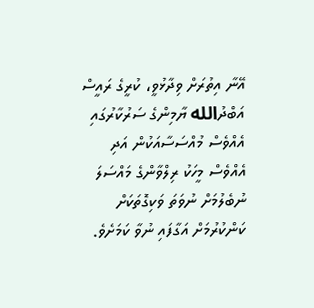އޭނާ އިތުރަށް ވިދާޅުވީ، ކުރީގެ ރައީސް އަބްދުالله ޔާމިންގެ ސަރުކާރުގައި އެއްވެސް މުއްސަސާއަކުން އަދި އެއްވެސް މީހަކު ރިލްވާންގެ މައްސަލަ ނުބެލުމަށް ނުވަތަ ވަކިގޮތަކަށް ކަންކުރުމަށް އަގާފައި ނުވާ ކަމަށެވެ.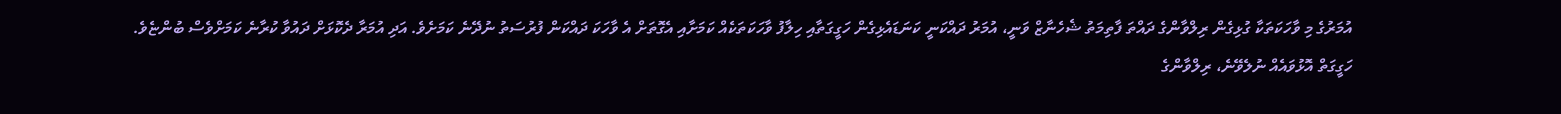އުމަރުގެ މި ވާހަކަތަކާ ގުޅިގެން ރިލްވާންގެ ދައްތަ ފާތިމަތު ޝެހެނާޒް ވަނީ، އުމަރު ދައްކަނީ ކަނަޑައެޅިގެން ހަގީގަތާއި ހިލާފު ވާހަކަތަކެއް ކަމަށާއި އެގޮތަށް އެ ވާހަކަ ދައްކަން ފުރުސަތު ނުދޭނެ ކަމަށެވެ. އަދި އުމަރާ ދެކޮޅަށް ދައުވާ ކުރާނެ ކަމަށްވެސް ބުންޏެވެ.
ހަގީގަތް އޮޅުވައެއް ނުލެވޭނެ، ރިލްވާންގެ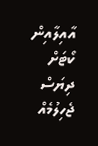އާއިލާއިން ކޯޓަށް ދިޔަސް ޖެހިލުމެއް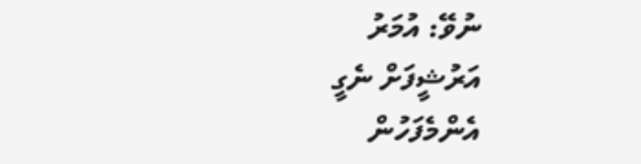ނުވޭ: އުމަރު
އަރުޝީފަށް ނެގީ
އެންމެފަހުން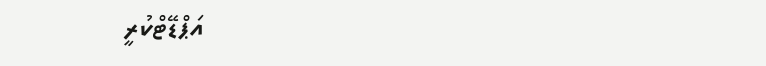އަޕްޑޭޓްކުރީ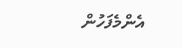އެންމެފަހުން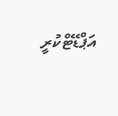އަޕްޑޭޓްކުރީ